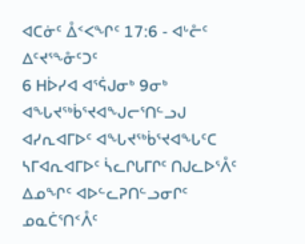ᐊᑕᓃᑦ ᐂᑉᐸᖏᑦ 17:6 - ᐊᒡᓔᑦ ᐃᑦᔪᕐᖕᓁᑦᑐᑦ
6 ᕼᐆᓯᐊ ᐊᕐᕌᒍᓂᒃ 9ᓂᒃ ᐊᖓᔪᖅᑳᕐᔪᐊᖑᓕᕐᑎᓪᓗᒍ ᐊᓯᕆᐊᒥᐅᑦ ᐊᖓᔪᖅᑳᕐᔪᐊᖓᑦᑕ ᓴᒥᐊᕆᐊᒥᐅᑦ ᓵᓚᒋᒐᒥᒋᑦ ᑎᒍᓚᐅᕐᐰᑦ ᐃᓄᖏᑦ ᐊᐅᓪᓚᕈᑎᓪᓗᓂᒋᑦ ᓄᓇᑖᕐᑎᑉᐰᑦ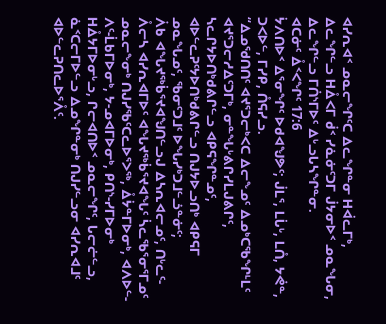ᐊᓯᕆᐊᑉ ᓄᓇᓕᖏᑦᑕ ᐃᓚᖏᓐᓂ ᕼᐋᓚᒥᒃ, ᐃᓚᖏᓪᓗ ᕼᐂᐸᒥ ᑰᑉ ᓯᓈᓃᑦᑐᒥ ᒎᔭᓂᐅᑉ ᓄᓇᖓᓂ, ᐃᓚᖏᓪᓗ ᒥᑏᔅᒥᐅᑦ ᐃᒡᓗᒐᓴᖏᓐᓂ.
ᐊᑕᓃᑦ ᐂᑉᐸᖏᑦ 17:6
ᔮᐱᑎᐅᑉ ᐃᕐᓂᖏᑦ ᐅᑯᐊᖑᕗᑦ; ᒎᒪᕐ, ᒪᒑᒡ, ᒪᑍ, ᔭᕚᓐ, ᑐᐸᐅᓪ, ᒥᓯᑭ, ᑍᕋᓯᓗ.
“ᐃᓄᖁᑎᑎᑦ ᐊᔪᕐᑐᓕᒃᐸᑕ ᐃᓕᖕᓄᑦ ᐃᓄᒃᑕᖃᖏᒻᒪᑦ ᐊᔪᕐᑐᓕᓱᐃᑦᑐᒥᒃ, ᓂᓐᖓᒡᕕᒋᓯᒪᒍᕕᒋᑦ, ᓴᓚᒋᔭᐅᑎᒃᑯᕕᒋᓪᓗ ᐊᑭᕋᖏᓐᓄᑦ, ᐊᐅᓪᓚᕈᑦᔭᐅᑎᒃᑯᕕᒋᓪᓗ ᑎᒍᔭᐅᓗᑎᒃ ᐊᑭᕋᒥ ᓄᓇᖓᓄᑦ, ᖃᓂᑦᑐᒧᑦ ᐅᖓᓯᒃᑐᒧᓪᓘᓐᓃᑦ;
ᐲᑲ ᐊᖓᔪᖅᑳᕐᔪᐊᖑᑎᓪᓗᒍ ᐃᓴᕆᐊᓕᓄᑦ, ᑎᒡᓚᑦ-ᐰᓕᓴ ᐊᓯᕆᐊᒥᐅᑦ ᐊᖓᔪᖅᑳᕐᔪᐊᖓᑦ ᓵᓚᖃᕐᓂᕐᒥᓄᑦ ᓄᓇᓕᖕᓂᒃ ᑎᒍᓯᖃᑦᑕᓚᐅᕐᐳᖅ, ᐂᔮᓐᒥᐅᓂᒃ, ᐊᐱᐅᓪ-ᐱᑦ-ᒫᑲᒥᐅᓂᒃ, ᔭ-ᓄᐊᒥᐅᓂᒃ, ᑭᑎᔅ-ᓯᒥᐅᓂᒃ ᕼᐂᔭᒥᐅᓂᒡᓗ, ᒋᓕᐊᑎᐅᑉ ᓄᓇᓕᖏᑦ, ᒐᓕᓖᓪᓗ, ᓈᑉᑕᓕᒥᐅᓪᓗ ᐃᓄᖏᓐᓂᒃ ᑎᒍᓯᓪᓗᓂ ᐊᓯᕆᐊᒧᑦ ᐊᐅᓪᓚᕈᑎᓚᐅᕐᐰᑦ.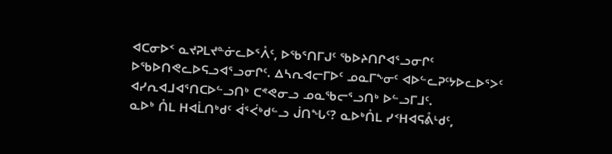ᐊᑕᓂᐅᑉ ᓇᔪᕈᒪᔪᓐᓃᓚᐅᕐᐰᑦ, ᐅᖃᕐᑎᒥᒍᑦ ᖃᐅᔨᑎᒋᐊᕐᓗᓂᒋᑦ ᐅᖃᐅᑎᕙᓚᐅᕋᓗᐊᕐᓗᓂᒋᑦ. ᐃᓴᕆᐊᓕᒥᐅᑦ ᓄᓇᒥᖕᓂᑦ ᐊᐅᓪᓚᕈᑦᔭᐅᓚᐅᕐᐳᑦ ᐊᓯᕆᐊᒧᐊᕐᑎᑕᐅᓪᓗᑎᒃ ᑕᕝᕙᓂᓗ ᓄᓇᖃᓕᕐᓗᑎᒃ ᐅᓪᓗᒥᒧᑦ.
ᓇᐅᒃ ᑍᒪ ᕼᐊᒫᑎᒃᑯᑦ ᐋᕐᐹᒃᑯᓪᓗ ᒎᑎᖓᑦ? ᓇᐅᒃᑍᒪ ᓯᑉᕼᐊᕋᕔᒻᑯᑦ,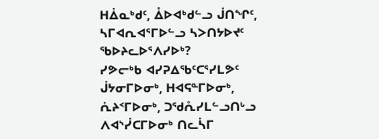ᕼᐄᓇᒃᑯᑦ, ᐂᐅᐊᒃᑯᓪᓗ ᒎᑎᖏᑦ, ᓴᒥᐊᕆᐊᕐᒥᐅᓪᓗ ᓴᐳᑎᔭᐅᔪᑦ ᖃᐅᔨᓚᐅᕐᐱᓯᐅᒃ?
ᓯᕗᓕᒃᑲ ᐊᓯᕈᐃᖃᑦᑕᕐᓯᒪᕗᑦ ᒎᔭᓂᒥᐅᓂᒃ, ᕼᐊᕋᓐᒥᐅᓂᒃ, ᕇᔨᑉᒥᐅᓂᒃ, ᑐᖁᕅᓯᒪᓪᓗᑎᒡᓗ ᐱᐊᔅᓰᑕᒥᐅᓂᒃ ᑎᓚᓵᒥ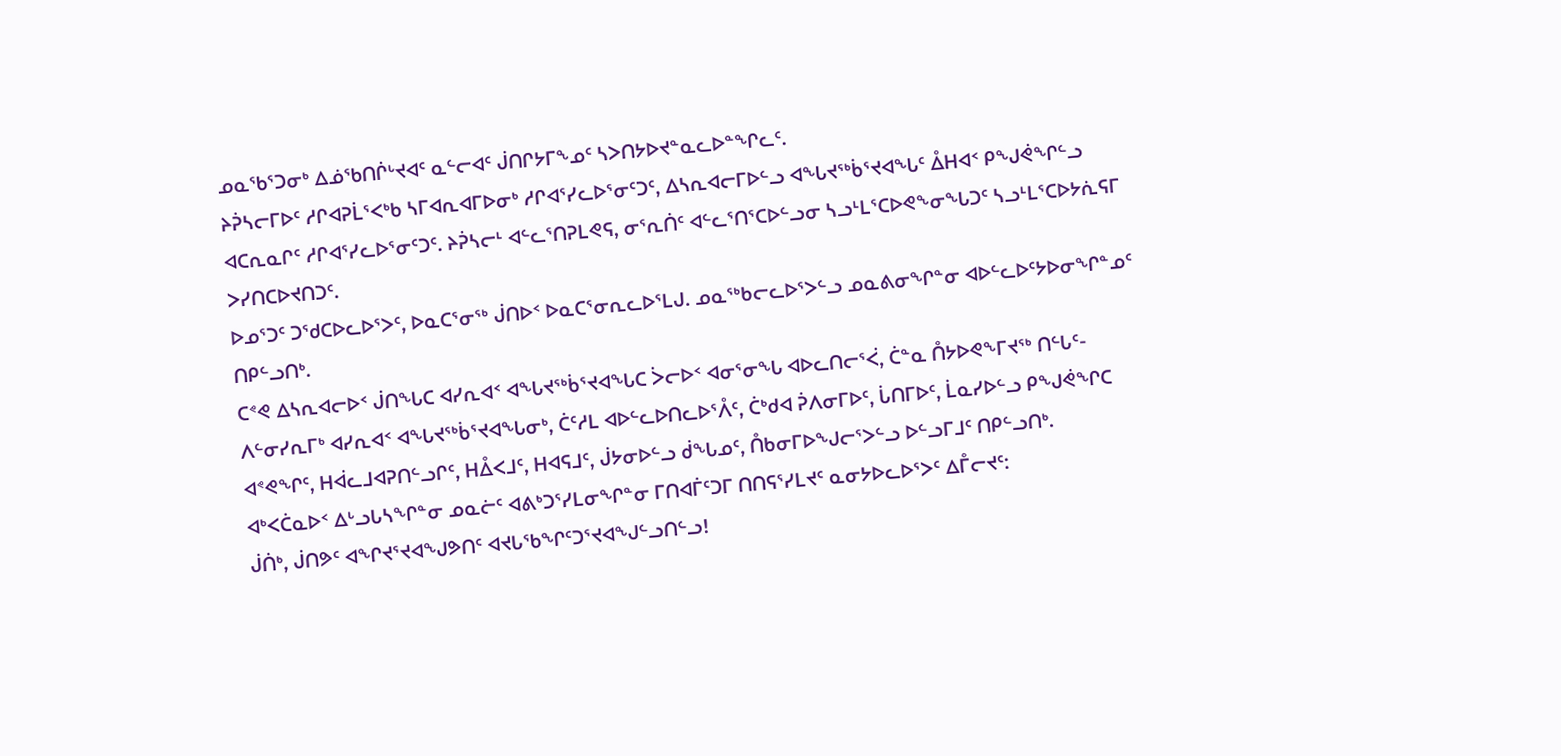ᓄᓇᖃᕐᑐᓂᒃ ᐃᓅᖃᑎᒌᒡᔪᐊᑦ ᓇᓪᓕᐊᑦ ᒎᑎᒋᔭᒥᖕᓄᑦ ᓴᐳᑎᔭᐅᔪᓐᓇᓚᐅᓐᖏᓚᑦ.
ᔨᕉᓴᓕᒥᐅᑦ ᓱᒋᐊᕈᒫᕐᐸᒃᑲ ᓴᒥᐊᕆᐊᒥᐅᓂᒃ ᓱᒋᐊᕐᓯᓚᐅᕐᓂᑦᑐᑦ, ᐃᓴᕆᐊᓕᒥᐅᓪᓗ ᐊᖓᔪᖅᑳᕐᔪᐊᖓᑦ ᐂᕼᐊᑉ ᑭᖑᕚᖏᓪᓗ ᐊᑕᕆᓇᒋᑦ ᓱᒋᐊᕐᓯᓚᐅᕐᓂᑦᑐᑦ. ᔨᕉᓴᓕᒻ ᐊᓪᓚᕐᑎᕈᒪᕙᕋ, ᓂᕐᕆᑏᑦ ᐊᓪᓚᕐᑎᕐᑕᐅᓪᓗᓂ ᓴᓗᒻᒪᕐᑕᐅᕙᖕᓂᖓᑐᑦ ᓴᓗᒻᒪᕐᑕᐅᔭᕇᕋᒥ ᐳᓯᑎᑕᐅᔪᑎᑐᑦ.
ᐅᓄᕐᑐᑦ ᑐᖁᑕᐅᓚᐅᕐᐳᑦ, ᐅᓇᑕᕐᓂᖅ ᒎᑎᐅᑉ ᐅᓇᑕᕐᓂᕆᓚᐅᕐᒪᒍ. ᓄᓇᖅᑲᓕᓚᐅᕐᐳᓪᓗ ᓄᓇᕕᓂᖏᓐᓂ ᐊᐅᓪᓚᐅᑦᔭᐅᓂᖏᓐᓄᑦ ᑎᑭᓪᓗᑎᒃ.
ᑕᕝᕙ ᐃᓴᕆᐊᓕᐅᑉ ᒎᑎᖓᑕ ᐊᓯᕆᐊᑉ ᐊᖓᔪᖅᑳᕐᔪᐊᖓᑕ ᐴᓕᐅᑉ ᐊᓂᕐᓂᖓ ᐊᐅᓚᑎᓕᕐᐹ, ᑖᓐᓇ ᑍᔭᐅᕙᖕᒥᔪᖅ ᑎᓪᒐᑦ-ᐱᓪᓂᓯᕆᒥᒃ ᐊᓯᕆᐊᑉ ᐊᖓᔪᖅᑳᕐᔪᐊᖓᓂᒃ, ᑖᑦᓱᒪ ᐊᐅᓪᓚᐅᑎᓚᐅᕐᐰᑦ, ᑖᒃᑯᐊ ᕉᐱᓂᒥᐅᑦ, ᒑᑎᒥᐅᑦ, ᒫᓇᓯᐅᓪᓗ ᑭᖑᕚᖏᑕ ᐊᕝᕙᖏᑦ, ᕼᐋᓚᒧᐊᕈᑎᓪᓗᒋᑦ, ᕼᐂᐸᒧᑦ, ᕼᐊᕋᒧᑦ, ᒎᔭᓂᐅᓪᓗ ᑰᖓᓄᑦ, ᑍᑲᓂᒥᐅᖑᓕᕐᐳᓪᓗ ᐅᓪᓗᒥᒧᑦ ᑎᑭᓪᓗᑎᒃ.
ᐊᒃᐸᑖᓇᐅᑉ ᐃᒡᓗᒐᓴᖏᓐᓂ ᓄᓇᓖᑦ ᐊᕕᒃᑐᕐᓯᒪᓂᖏᓐᓂ ᒥᑎᐊᒦᑦᑐᒥ ᑎᑎᕋᕐᓯᒪᔪᑦ ᓇᓂᔭᐅᓚᐅᕐᐳᑦ ᐃᒤᓕᔪᑦ:
ᒎᑏᒃ, ᒎᑎᕗᑦ ᐊᖏᔪᕐᔪᐊᖑᕗᑎᑦ ᐊᔪᒐᖃᖏᑦᑐᕐᔪᐊᖑᓪᓗᑎᓪᓗ!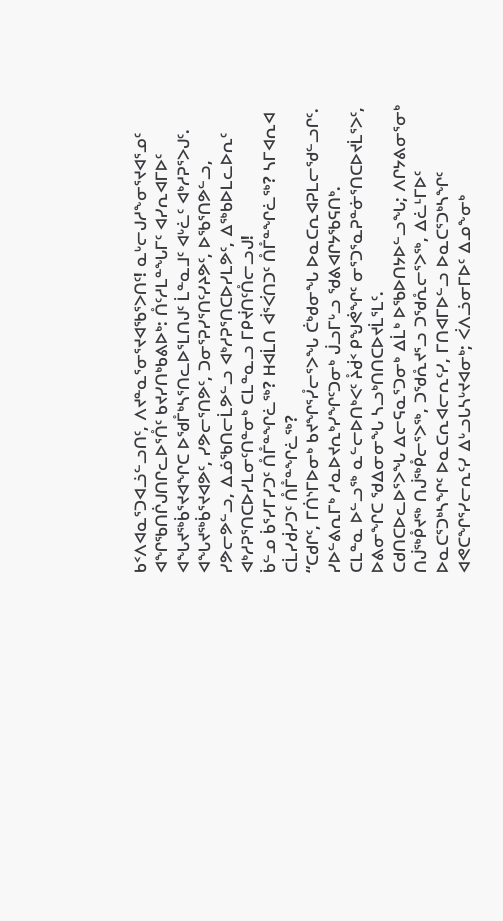ᑲᑉᐱᐊᓇᕐᑐᐊᓘᓪᓗᑎᑦ, ᐱᔪᓐᓇᕐᓂᕐᔪᐊᖃᕐᐳᑎᑦ! ᓇᒡᓕᒍᓱᖕᓂᕐᔪᐊᕐᓄᑦ ᐊᖏᖃᑎᒌᒍᑎᒋᓚᐅᕐᑍᑦ ᑲᔪᓯᑎᒃᑲᕕᐅᒃ: ᑍᑦᓱᒪᓐᖓᒥᑦ ᐊᓯᕆᐊᒥᐅᑦ ᐊᖓᔪᖅᑳᕐᔪᐊᖏᑕ ᐅᖁᒤᒃᓴᕐᑎᓚᐅᕐᒪᑎᒍᑦ ᒫᓐᓇᒧᑦ ᐊᒡᓛᑦ ᐊᒃᓱᕈᕐᐳᒍᑦ. ᐊᖓᔪᖅᑳᕐᔪᐊᕗᑦ, ᓯᕗᓕᕐᑎᕗᑦ, ᑐᓂᕐᕈᓯᕐᑎᑦᓯᔨᕗᑦ, ᐅᖃᕐᑎᕗᓪᓗ, ᓯᕗᓕᕗᓪᓗ, ᐃᓅᖃᑎᓕᒫᕗᓪᓗ ᐊᒃᓱᕈᕐᑎᑕᐅᓯᒪᕗᑦ, ᐃᖅᑲᐅᒪᓚᐅᕆᑦ ᐊᒃᓱᕈᕐᑎᑕᐅᓯᒪᓂᑦᑎᓐᓂᒃ ᑕᒪᓐᓇᓗ ᒥᑭᔫᑎᑦᑍᓕᓗᒍ!
ᑳᓪᓄ ᑳᕐᓯᒥᓯᑐᑦ ᑍᒤᓐᖏᓛᖅ? ᕼᐊᒫᑎ ᐋᕐᐹᑎᑐᑦ ᑍᒤᓐᖏᓛᖅ? ᓴᒥᐊᕆᐊ ᑕᒫᓯᑰᓯᑐᑦ ᑍᒤᓐᖏᓛᖅ?
“ᑕᑯᒋᑦ, ᒥᑏᔅᒥᐅᓂᒃ ᑲᔪᖏᕐᓮᓕᕐᐳᖓ ᑖᒃᑯᓂᖓ ᐅᓇᑕᕆᐊᕈᒪᓕᖁᓪᓗᒋᑦ. ᓯᐅᓪᕕᕆᒥᒃ ᓱᓇᐅᔪᕆᒃᓯᖏᑦᑐᓂᒃ ᒎᓗᒥᒡᓗ ᖁᕕᐊᒋᔭᖃᕋᑎᒃ.
ᑕᒪᓐᓇ ᐅᓪᓗᖅ ᓇᓪᓕᐅᑎᒃᐸᑦ ᔧᑰᑉ ᑭᖑᕚᖏᑦ ᓂᕐᑐᕐᓇᕈᓐᓃᕐᑎᑕᐅᔪᒫᕐᐳᑦ, ᐅᕕᓂᖏᑕ ᖁᐃᓂᓂᖓ ᓴᓗᒃᑎᑎᑕᐅᔪᒫᕐᒪᑦ.
ᑕᑯᑎᑕᐅᓚᐅᕐᐳᖓ ᐃᓕᕋᓇᕐᑐᓂᒃ ᐃᒫᒃ ᐅᖃᐅᑎᔭᐅᓪᓗᖓ; ᐱᒋᔭᕕᓂᕐᓂᒃ ᑎᒎᖅᑬᔪᖅ ᑎᒎᖅᑬᓕᕐᐳᖅ, ᑐᖁᕅᔪᕐᓗ ᑐᖁᕅᓕᕐᐳᖅ, ᐃᓛᒻᒥᐅᑦ ᐅᓇᑕᕐᑐᒃᓴᖏᑦ ᐅᓇᑕᕆᐊᓕᕆᑦᓯ, ᒥᑎᐊᒥᐅᓪᓗ ᐅᓇᑕᕐᑐᒃᓴᖏᑦ ᐊᕙᑕᖏᕐᓯᓕᕆᑦᓯ ᐃᒡᓗᒐᓴᒡᔪᐊᓂᒃ; ᐹᐱᓘᓂᒥᐅᑦ ᐃᓄᖕᓂᒃ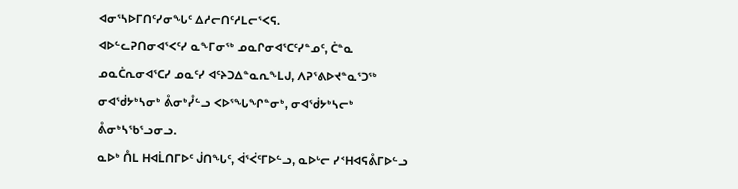ᐊᓂᕐᓴᐅᒥᑎᑦᓯᓂᖓᑦ ᐃᓱᓕᑎᑦᓱᒪᓕᕐᐸᕋ.
ᐊᐅᓪᓚᕈᑎᓂᐊᕐᐸᑦᓯ ᓇᖕᒥᓂᖅ ᓄᓇᒋᓂᐊᕐᑕᑦᓯᓐᓄᑦ, ᑖᓐᓇ ᓄᓇᑖᕆᓂᐊᕐᑕᓯ ᓄᓇᑦᓯ ᐊᑦᔨᑐᐃᓐᓇᕆᖕᒪᒍ, ᐱᕈᕐᕕᐅᔪᓐᓇᕐᑐᖅ ᓂᐊᖂᔭᒃᓴᓂᒃ ᕔᓂᒃᓮᓪᓗ ᐸᐅᕐᖓᖏᓐᓂᒃ, ᓂᐊᖂᔭᒃᓴᓕᒃ ᕔᓂᒃᓴᖃᕐᓗᓂᓗ.
ᓇᐅᒃ ᑍᒪ ᕼᐊᒫᑎᒥᐅᑦ ᒎᑎᖓᑦ, ᐋᕐᐹᑦᒥᐅᓪᓗ, ᓇᐅᒡᓕ ᓯᑉᕼᐊᕋᕔᒥᐅᓪᓗ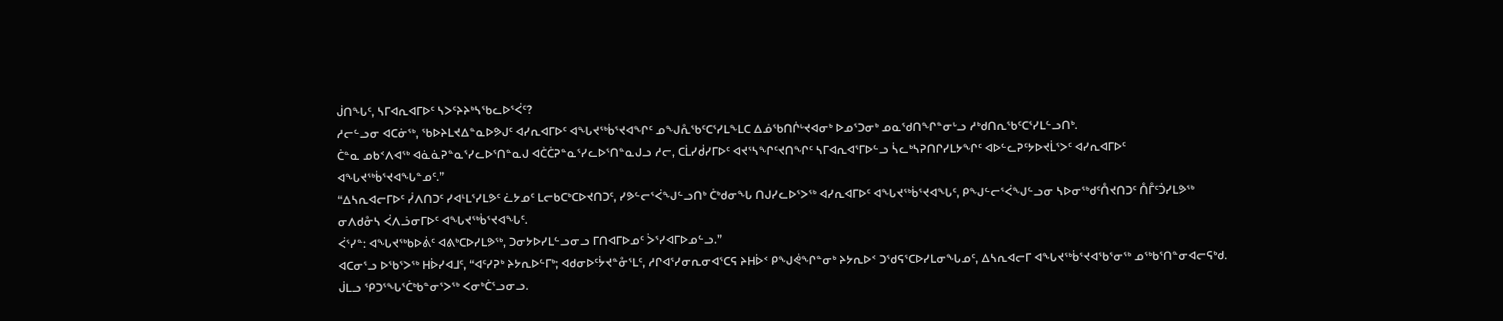ᒎᑎᖓᑦ, ᓴᒥᐊᕆᐊᒥᐅᑦ ᓴᐳᑦᔨᔨᒃᓴᖃᓚᐅᕐᐹᑦ?
ᓱᓕᓪᓗᓂ ᐊᑕᓃᖅ, ᖃᐅᔨᒪᔪᐃᓐᓇᐅᕗᒍᑦ ᐊᓯᕆᐊᒥᐅᑦ ᐊᖓᔪᖅᑳᕐᔪᐊᖏᑦ ᓄᖑᕅᖃᑦᑕᕐᓯᒪᖕᒪᑕ ᐃᓅᖃᑎᒌᒡᔪᐊᓂᒃ ᐅᓄᕐᑐᓂᒃ ᓄᓇᖁᑎᖏᓐᓂᒡᓗ ᓱᒃᑯᑎᕆᖃᑦᑕᕐᓯᒪᓪᓗᑎᒃ.
ᑖᓐᓇ ᓄᑲᑉᐱᐊᖅ ᐊᓈᓈᕈᓐᓇᕐᓯᓚᐅᕐᑎᓐᓇᒍ ᐊᑖᑖᕈᓐᓇᕐᓯᓚᐅᕐᑎᓐᓇᒍᓗ ᓱᓕ, ᑕᒫᓯᑰᓯᒥᐅᑦ ᐊᔪᕐᓴᖏᑦᔪᑎᖏᑦ ᓴᒥᐊᕆᐊᕐᒥᐅᓪᓗ ᓵᓚᒃᓴᕈᑎᒋᓯᒪᔭᖏᑦ ᐊᐅᓪᓚᕈᑦᔭᐅᔪᒫᕐᐳᑦ ᐊᓯᕆᐊᒥᐅᑦ ᐊᖓᔪᖅᑳᕐᔪᐊᖓᓐᓄᑦ.”
“ᐃᓴᕆᐊᓕᒥᐅᑦ ᓰᐱᑎᑐᑦ ᓯᐊᒻᒪᕐᓯᒪᕗᑦ ᓛᔭᓄᑦ ᒪᓕᑲᑕᒃᑕᐅᔪᑎᑐᑦ, ᓯᕗᓪᓕᕐᐹᖑᓪᓗᑎᒃ ᑖᒃᑯᓂᖓ ᑎᒍᓯᓚᐅᕐᐳᖅ ᐊᓯᕆᐊᒥᐅᑦ ᐊᖓᔪᖅᑳᕐᔪᐊᖓᑦ, ᑭᖑᓪᓕᕐᐹᖑᓪᓗᓂ ᓴᐅᓂᖅᑯᑦᑍᔪᑎᑐᑦ ᑍᒤᑦᑑᓯᒪᕗᖅ ᓂᐱᑯᓁᓴ ᐹᐱᓘᓂᒥᐅᑦ ᐊᖓᔪᖅᑳᕐᔪᐊᖓᑦ.
ᐹᕐᓯᓐ: ᐊᖓᔪᖅᑲᐅᕖᑦ ᐊᕕᒃᑕᐅᓯᒪᕗᖅ, ᑐᓂᔭᐅᓯᒪᓪᓗᓂᓗ ᒥᑎᐊᒥᐅᓄᑦ ᐴᕐᓯᐊᒥᐅᓄᓪᓗ.”
ᐊᑕᓂᕐᓗ ᐅᖃᕐᐳᖅ ᕼᐆᓯᐊᒧᑦ, “ᐊᑦᓯᕈᒃ ᔨᔭᕆᐅᓪᒥᒃ; ᐊᑯᓂᐅᑦᔮᔪᓐᓁᕐᒪᑦ, ᓱᒋᐊᕐᓯᓂᕆᓂᐊᕐᑕᕋ ᔨᕼᐆᑉ ᑭᖑᕚᖏᓐᓂᒃ ᔨᔭᕆᐅᑉ ᑐᖁᕋᕐᑕᐅᓯᒪᓂᖓᓄᑦ, ᐃᓴᕆᐊᓕᒥ ᐊᖓᔪᖅᑳᕐᔪᐊᖃᕐᓂᖅ ᓄᖅᑲᕐᑎᓐᓂᐊᓕᕋᒃᑯ.
ᒎᒪᓗ ᕿᑐᕐᖓᕐᑖᒃᑲᓐᓂᕐᐳᖅ ᐸᓂᒃᑖᕐᓗᓂᓗ.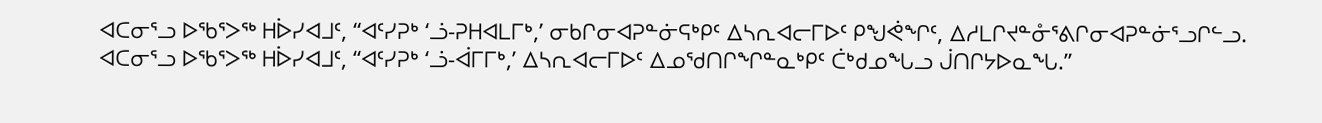ᐊᑕᓂᕐᓗ ᐅᖃᕐᐳᖅ ᕼᐆᓯᐊᒧᑦ, “ᐊᑦᓯᕈᒃ ‘ᓘ-ᕈᕼᐊᒪᒥᒃ,’ ᓂᑲᒋᓂᐊᕈᓐᓃᕋᒃᑭᑦ ᐃᓴᕆᐊᓕᒥᐅᑦ ᑭᖑᕚᖏᑦ, ᐃᓱᒪᒋᔪᓐᓁᕐᕕᒋᓂᐊᕈᓐᓃᕐᓗᒋᓪᓗ.
ᐊᑕᓂᕐᓗ ᐅᖃᕐᐳᖅ ᕼᐆᓯᐊᒧᑦ, “ᐊᑦᓯᕈᒃ ‘ᓘ-ᐋᒥᒥᒃ,’ ᐃᓴᕆᐊᓕᒥᐅᑦ ᐃᓄᖁᑎᒋᖏᓐᓇᒃᑭᑦ ᑖᒃᑯᓄᖓᓗ ᒎᑎᒋᔭᐅᓇᖓ.”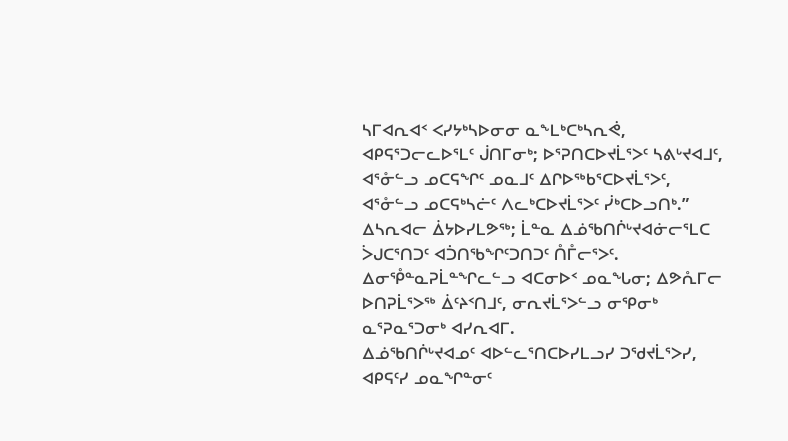ᓴᒥᐊᕆᐊᑉ ᐸᓯᔭᒃᓴᐅᓂᓂ ᓇᖕᒪᒃᑕᒃᓴᕆᕚ, ᐊᑭᕋᕐᑐᓕᓚᐅᕐᒪᑦ ᒎᑎᒥᓂᒃ; ᐅᕐᕈᑎᑕᐅᔪᒫᕐᐳᑦ ᓴᕕᒡᔪᐊᒧᑦ, ᐊᕐᓁᓪᓗ ᓄᑕᕋᖏᑦ ᓄᓇᒧᑦ ᐃᒋᐅᖅᑲᕐᑕᐅᔪᒫᕐᐳᑦ, ᐊᕐᓁᓪᓗ ᓄᑕᕋᒃᓴᓖᑦ ᐱᓚᒃᑕᐅᔪᒫᕐᐳᑦ ᓰᒃᑕᐅᓗᑎᒃ.”
ᐃᓴᕆᐊᓕ ᐄᔭᐅᓯᒪᕗᖅ; ᒫᓐᓇ ᐃᓅᖃᑎᒌᒡᔪᐊᓃᓕᕐᒪᑕ ᐴᒍᑕᕐᑎᑐᑦ ᐊᑑᑎᖃᖏᑦᑐᑎᑐᑦ ᑍᒤᓕᕐᐳᑦ.
ᐃᓂᕾᓐᓇᕈᒫᓐᖏᓚᓪᓗ ᐊᑕᓂᐅᑉ ᓄᓇᖓᓂ; ᐃᕗᕅᒥᓕ ᐅᑎᕈᒫᕐᐳᖅ ᐄᑦᔨᑉᑎᒧᑦ, ᓂᕆᔪᒫᕐᐳᓪᓗ ᓂᕿᓂᒃ ᓇᕐᕈᓇᕐᑐᓂᒃ ᐊᓯᕆᐊᒥ.
ᐃᓅᖃᑎᒌᒡᔪᐊᓄᑦ ᐊᐅᓪᓚᕐᑎᑕᐅᓯᒪᓗᓯ ᑐᖁᔪᒫᕐᐳᓯ, ᐊᑭᕋᑦᓯ ᓄᓇᖏᓐᓂᑦ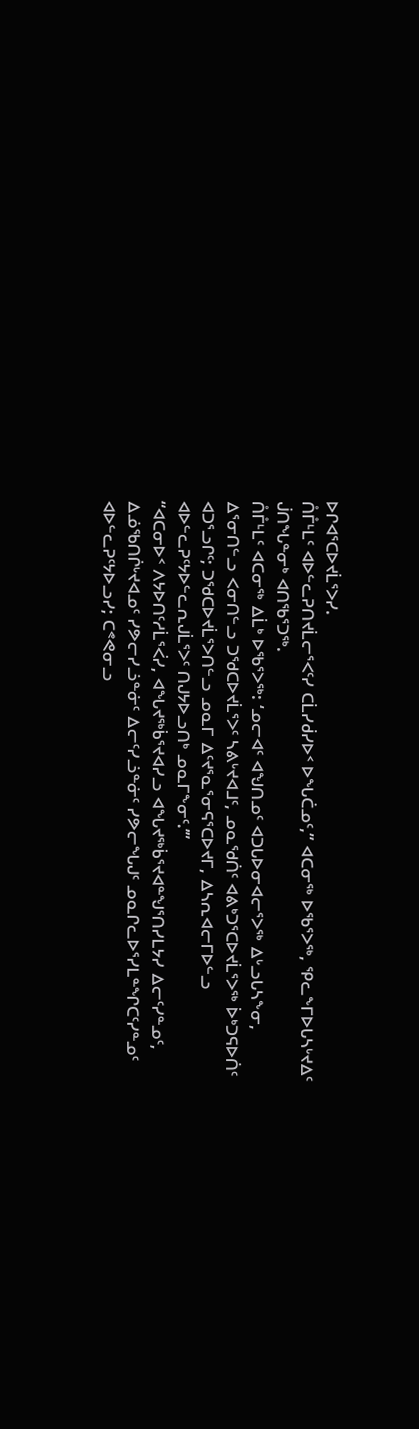ᐅᒋᐊᕐᑕᐅᔪᒫᕐᐳᓯ.
ᑍᒤᒻᒪᑦ ᐊᐅᓪᓚᕈᑎᔪᒫᓕᕐᐸᑦᓯ ᑕᒫᓯᑰᓯᐅᑉ ᐅᖓᑖᓄᑦ,” ᐊᑕᓂᖅ ᐅᖃᕐᐳᖅ, ᕿᓚᖕᒥᐅᒐᓴᒡᔪᐃᑦ ᒎᑎᖓᓐᓂᒃ ᐊᑎᖃᕐᑐᖅ.
ᑍᒤᒻᒪᑦ ᐊᑕᓂᖅ ᐃᒫᒃ ᐅᖃᕐᐳᖅ: ‘ᓄᓕᐊᑦ ᐊᖑᑎᓄᑦ ᐊᑐᒐᐅᓂᐊᓕᕐᐳᖅ ᐃᒡᓗᒐᓴᖕᓂ, ᐃᕐᓂᑎᓪᓗ ᐸᓂᑎᓪᓗ ᑐᖁᑕᐅᔪᒫᕐᐳᑦ ᓴᕕᒡᔪᐊᒧᑦ, ᓄᓇᖁᑏᑦ ᐊᕕᒃᑐᕐᑕᐅᔪᒫᕐᐳᖅ ᐆᒃᑐᕋᐅᑏᑦ ᐊᑐᕐᓗᒋᑦ; ᑐᖁᑕᐅᔪᒫᕐᐳᑎᓪᓗ ᓄᓇᒥ ᐃᑦᔪᕐᓇᕐᓂᕋᕐᑕᐅᔪᒥ, ᐃᓴᕆᐊᓕᒥᐅᓪᓗ ᐊᐅᓪᓚᕈᑦᔭᐅᓪᓚᕆᒍᒫᕐᐳᑦ ᑎᒍᔭᐅᓗᑎᒃ ᓄᓇᒥᖕᓂᑦ.’”
“ᐊᑕᓂᐅᑉ ᐱᔭᐅᑎᑦᓱᒫᕐᐹᓯ, ᐊᖓᔪᖅᑳᕐᔪᐊᓯᓗ ᐊᖓᔪᖅᑳᕐᔪᐊᓐᖑᕐᑎᓯᒪᔭᓯ ᐃᓕᑦᓯᓐᓄᑦ, ᐃᓅᖃᑎᒌᒡᔪᐊᓄᑦ ᓯᕗᓕᓯᓘᓐᓃᑦ ᐃᓕᑦᓯᓘᓐᓃᑦ ᓯᕗᓕᖓᒍᑦ ᓄᓇᒋᓚᐅᕐᓯᒪᓐᖏᑕᑦᓯᓐᓄᑦ ᐊᐅᓪᓚᕈᑦᔭᐅᓗᓯ; ᑕᕝᕙᓂᓗ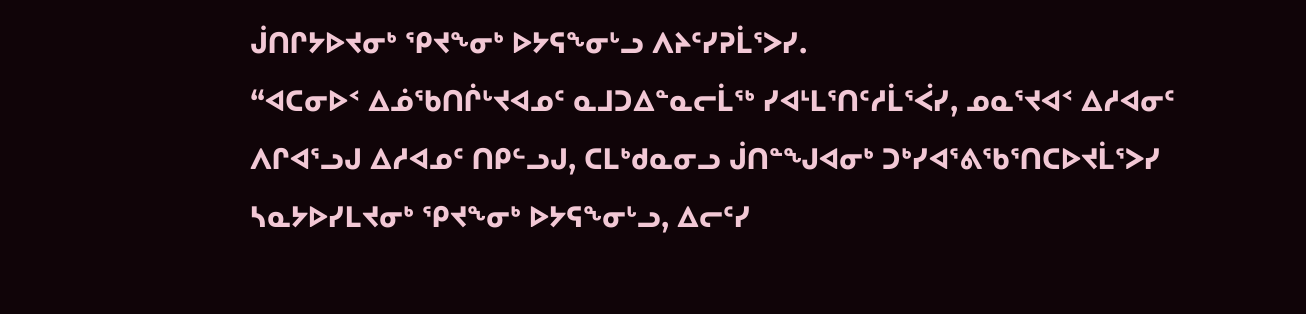ᒎᑎᒋᔭᐅᔪᓂᒃ ᕿᔪᖕᓂᒃ ᐅᔭᕋᖕᓂᒡᓗ ᐱᔨᑦᓯᕈᒫᕐᐳᓯ.
“ᐊᑕᓂᐅᑉ ᐃᓅᖃᑎᒌᒡᔪᐊᓄᑦ ᓇᒧᑐᐃᓐᓇᓕᒫᖅ ᓯᐊᒻᒪᕐᑎᑦᓱᒫᕐᐹᓯ, ᓄᓇᕐᔪᐊᑉ ᐃᓱᐊᓂᑦ ᐱᒋᐊᕐᓗᒍ ᐃᓱᐊᓄᑦ ᑎᑭᓪᓗᒍ, ᑕᒪᒃᑯᓇᓂᓗ ᒎᑎᓐᖑᐊᓂᒃ ᑐᒃᓯᐊᕐᕕᖃᕐᑎᑕᐅᔪᒫᕐᐳᓯ ᓴᓇᔭᐅᓯᒪᔪᓂᒃ ᕿᔪᖕᓂᒃ ᐅᔭᕋᖕᓂᒡᓗ, ᐃᓕᑦᓯ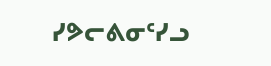ᓯᕗᓕᕕᓂᑦᓯᓗ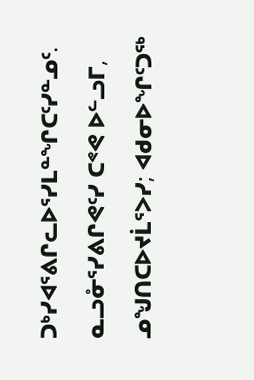ᑐᒃᓯᐊᕐᕕᒋᓚᐅᕐᓯᒪᓐᖏᑕᑦᓯᓐᓄᑦ.
ᓇᓗᓁᕐᓯᕕᒋᕙᑦᓯ ᑕᕝᕙ ᐅᓪᓗᒥ, ᓄᖑᑎᑕᐅᔪᒫᕐᐳᓯ; ᐊᑯᓂᐅᖏᑦᑐᖅ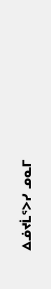ᐃᓅᔪᒫᕐᐳᓯ ᓄᓇᒥ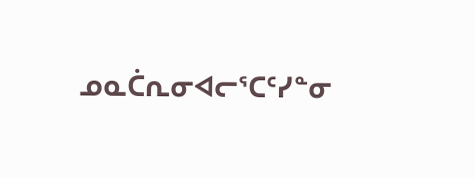ᓄᓇᑖᕆᓂᐊᓕᕐᑕᑦᓯᓐᓂ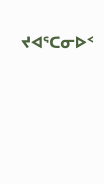ᔪᐊᕐᑕᓂᐅᑉ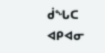ᑰᖓᑕ ᐊᑭᐊᓂ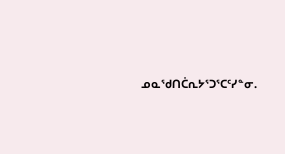ᓄᓇᖁᑎᑖᕆᔭᕐᑐᕐᑕᑦᓯᓐᓂ.